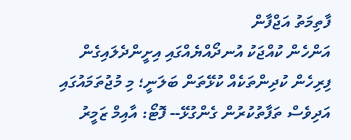ފާތިމަތު އަޖްފާން
އަންހެން ކުއްޖަކު އުނދޯއްޔެއްގައި އިށީންދެލައިގެން ފިރިހެން ކުދިންތަކެއް ކުޅޭތަން ބަލަނީ؛ މި މުޖުތަމައުގައި އަދިވެސް ތަފާތުކުރުން ގެންގުޅޭ-- ފޮޓޯ: އާއިމް ޒަމީރު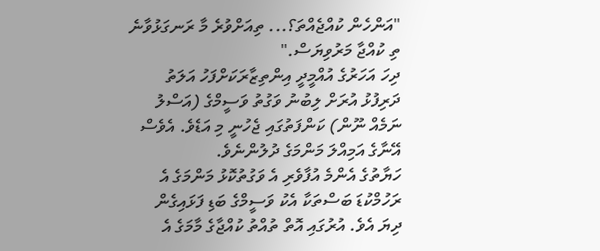"އަންހެން ކުއްޖެއްތަ؟... ތިއަށްވުރެ މާ ރަނގަޅުވާނެ ތި ކުއްޖާ މަރުވިޔަސް."
ދިހަ އަހަރުގެ އުއްމީދީ އިންތިޒާރަކަށްފަހު އަލަތު ދަރިފުޅު އުރަށް ލިބުނު ވަގުތު ވަސީމްގެ (އަސްލު ނަމެއް ނޫން) ކަންފަތުގައި ޖެހުނީ މި އަޑެވެ. އެވެސް އޭނާގެ އަމިއްލަ މަންމަގެ ދުލުންނެވެ.
ހަޔާތުގެ އެންމެ އުފާވެރި އެ ވަގުތުކޮޅު މަންމަގެ އެ ރަހުމްކުޑަ ބަސްތަކާ އެކު ވަސީމްގެ ބަޑި ފަޅައިގެން ދިޔަ އެވެ. އުރުގައި އޮތް ތުއްތު ކުއްޖާގެ މާމަގެ އެ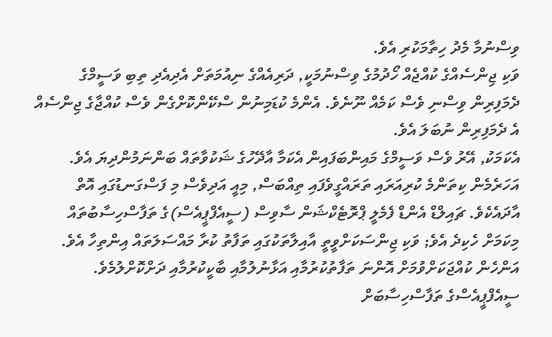ވިސްނުމާ މެދު ހިތާމަކުރި އެވެ.
ވަކި ޖިންސެއްގެ ކުއްޖެއް ހޯދުމުގެ ވިސްނުމަކީ, ދަރިއެއްގެ ނިއުމަތަށް އެދިއެދި ތިބި ވަސީމްގެ ދެމަފިރިން ވިސްނި ވެސް ކަމެއް ނޫނެވެ. އެންމެ ކުޑަމިނުން ސްކޭންކޮށްގެން ވެސް ކުއްޖާގެ ޖިންސެއް އެ ދެމަފިރިން ނުބަލަ އެވެ.
އެކަމަކު, އޭރު ވެސް ވަސީމްގެ މައިންބަފައިން އެކަމާ އާދޭހުގެ ޝަކުވާތައް ބަންނަމުންދިޔަ އެވެ.
އަހަރެމެން ކިތަންމެ ކުރިއަރައި ތަރައްގީވެފައި ތިއްބަސް, މިއީ އަދިވެސް މި ފަސްގަނޑުގައި އޮތް އާދައެކެވެ. ޗައިލްޑް އެންޑް ފެމެލީ ޕްރޮޓެކްޝަން ސާވިސް (ސީއެފްޕީއެސް)ގެ ތަފާސްހިސާބުތައް މިކަމަށް ހެކިދެ އެވެ; ވަކި ޖިންސަކަށްވީތީ އާއިލާތަކުގައި ތަފާތު ކުރާ މައްސަލަތައް އިންތިހާ އެވެ. އަންހެން ކުއްޖަކަށްވުމަށް އޮންނަ ތަފާތުކުރުމާއި އަޅާނުލުމާއި ބާކީކުރުމާއި ދަށްކޮށްލުމެވެ.
ސީއެފްޕީއެސްގެ ތަފާސްހިސާބަށް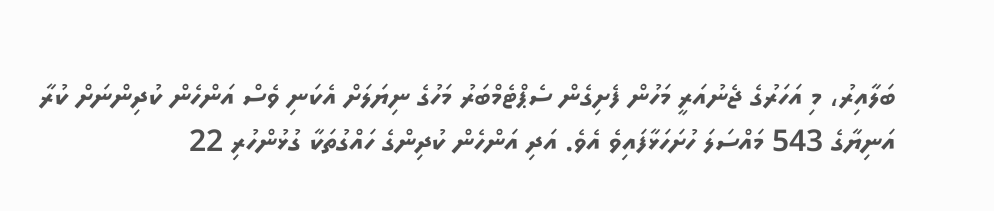ބަލާއިރު، މި އަހަރުގެ ޖެނުއަރީ މަހުން ފެށިގެން ސެޕްޓެމްބަރު މަހުގެ ނިޔަލަށް އެކަނި ވެސް އަންހެން ކުދިންނަށް ކުރާ އަނިޔާގެ 543 މައްސަލަ ހުށަހަޅާފައިވެ އެވެ. އަދި އަންހެން ކުދިންގެ ހައްގުތަކާ ގުޅުންހުރި 22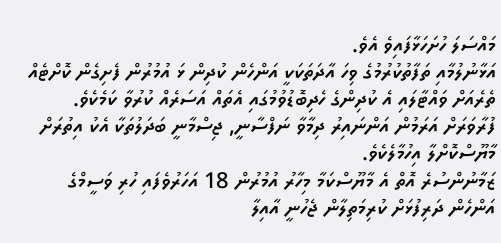މައްސަލަ ހުށަހަޅާފައިވެ އެވެ.
އަޅާނުލުމާއި ތަފާތުކުރުމުގެ ވިހަ އާދަތަކަކީ އަންހެން ކުދިން ޅަ އުމުރުން ފެށިގެން ކޮށްޓެއް ތެރެއަށް ވައްޓާލައި އެ ކުދިންގެ ހެދިބޮޑުވުމުގައި އެތައް އަސަރެއް ކުރުވާ ކަމެކެވެ. ފުރާވަރަށް އަރަމުން އަންނައިރު ދިމާވާ ނަފްސާނީ, ޖިސްމާނީ ބަދަލުތަކާ އެކު އިތުރަށް މާޔޫސްކޮށްލާ އިހުމާލެކެވެ.
ޒަމާނުންސުރެ އޮތް އެ މާޔޫސްކަމާ މިހާރު އުމުރުން 18 އަހަރުވެފައި ހުރި ވަސީމްގެ އަންހެން ދަރިފުޅަށް ކުރިމަތިލާން ޖެހުނީ އާއިލާ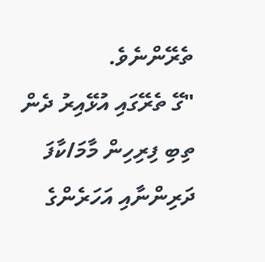ތެރޭންނެވެ.
"ގޭ ތެރޭގައި އުޅޭއިރު ދެން ތިބި ފިރިހިން މާމަ/ކާފަ ދަރިންނާއި އަހަރެންގެ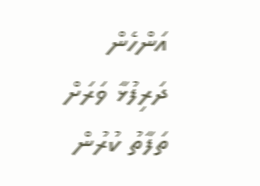އަންހެން ދަރިފުޅާ ވަރަށް ތަފާތު ކުރުން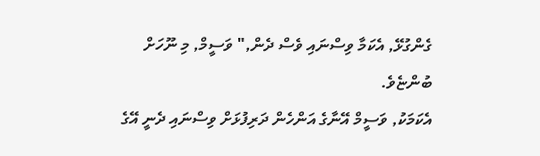ގެންގުޅޭ, އެކަމާ ވިސްނައި ވެސް ދެން," ވަސީމް, މި ނޫހަށް ބުންޏެވެ.
އެކަމަކު, ވަސީމް އޭނާގެ އަންހެން ދަރިފުޅަށް ވިސްނައި ދެނީ އޭގެ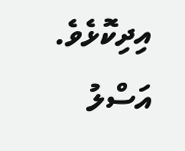އިދިކޮޅެވެ. އަސްލު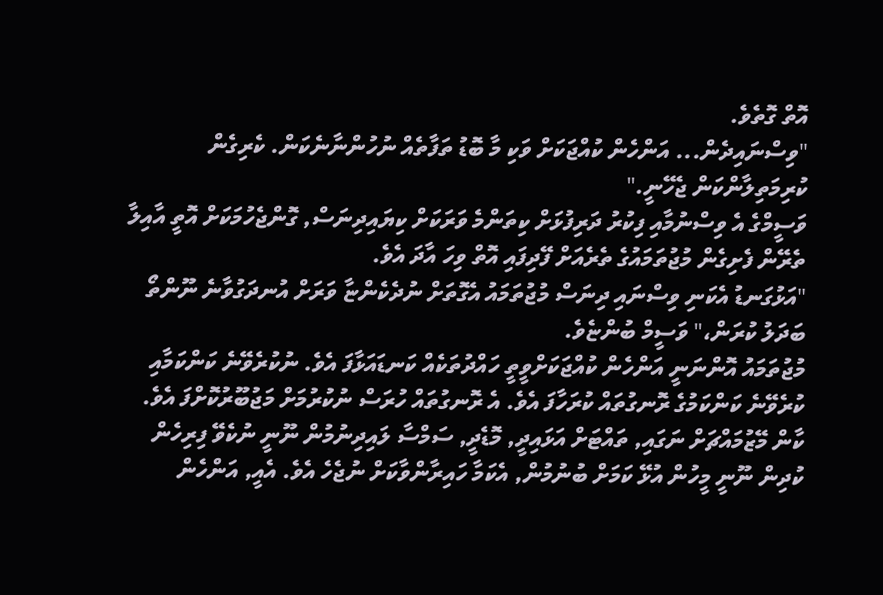އޮތް ގޮތެވެ.
"ވިސްނައިދެން... އަންހެން ކުއްޖަކަށް ވަކި މާ ބޮޑު ތަފާތެއް ނުހުންނާނެކަން. ކެރިގެން ކުރިމަތިލާންކަން ޖެހޭނީ."
ވަސީމްގެ އެ ވިސްނުމާއި ފިކުރު ދަރިފުޅަށް ކިތަންމެ ވަރަކަށް ކިޔައިދިނަސް, ގޮންޖެހުމަކަށް އޮތީ އާއިލާ ތެރޭން ފެށިގެން މުޖުތަމައުގެ ތެރެއަށް ފޭދިފައި އޮތް ވިހަ އާދަ އެވެ.
"އަޅުގަނޑު އެކަނި ވިސްނައި ދިނަސް މުޖުތަމައު އެގޮތަށް ނުދެކެންޏާ ވަރަށް އުނދަގުވާނެ ނޫންތޯ ބަދަލު ކުރަން،" ވަސީމް ބުންޏެވެ.
މުޖުތަމައު އޮންނަނީ އަންހެން ކުއްޖަކަށްވީތީ ހައްދުތަކެއް ކަނޑައަޅާފަ އެވެ. ނުކުރެވޭނެ ކަންކަމާއި ކުރެވޭނެ ކަންކަމުގެ ރޮނގުތައް ކުރަހާފަ އެވެ. އެ ރޮނގުތައް ހުރަސް ނުކުރުމަށް މަޖުބޫރުކޮށްފަ އެވެ.
ކާން މޭޒުމައްޗަށް ނަގައި, ތައްޓަށް އަޅައިދީ, މޮޑެދީ, ސަމްސާ ލައިދިނުމުން ނޫނީ ނުކެވޭ ފިރިހެން ކުދިން ނޫނީ މީހުން އުޅޭ ކަމަށް ބުނުމުން, އެކަމާ ހައިރާންވާކަށް ނުޖެހެ އެވެ. އެއީ, އަންހެން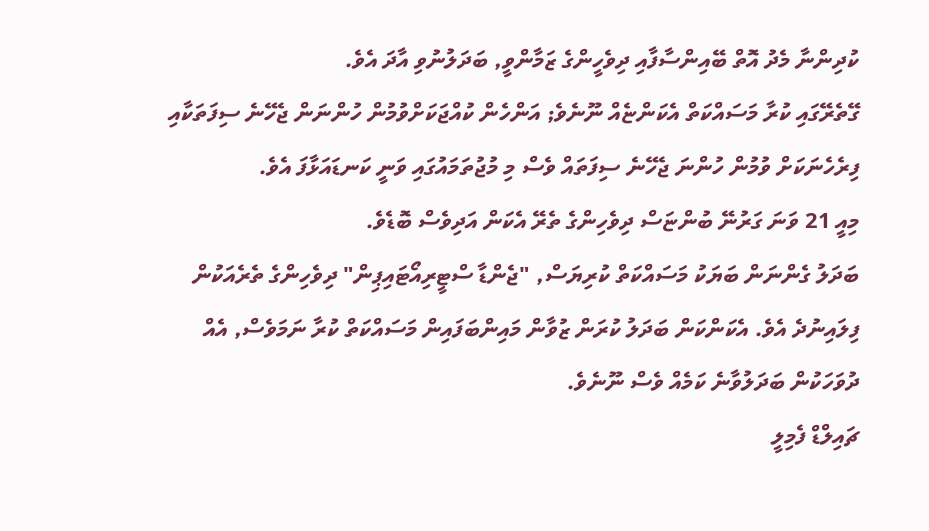ކުދިންނާ މެދު އޮތް ބޭއިންސާފާއި ދިވެހީންގެ ޒަމާންވީ, ބަދަލުނުވި އާދަ އެވެ.
ގޭތެރޭގައި ކުރާ މަސައްކަތް އެކަންޏެއް ނޫނެވެ; އަންހެން ކުއްޖަކަށްވުމުން ހުންނަން ޖެހޭނެ ސިފަތަކާއި ފިރެހެނަކަށް ވުމުން ހުންނަ ޖެހޭނެ ސިފަތައް ވެސް މި މުޖުތަމައުގައި ވަނީ ކަނޑައަޅާފަ އެވެ.
މިއީ 21 ވަނަ ގަރުނޭ ބުންޏަސް ދިވެހިންގެ ތެރޭ އެކަން އަދިވެސް ބޮޑެވެ.
ބަދަލު ގެންނަން ބަޔަކު މަސައްކަތް ކުރިޔަސް, "ޖެންޑާ ސްޓީރިއޯޓައިޕިން" ދިވެހިންގެ ތެރެއަކުން ފިލައިނުދެ އެވެ. އެކަންކަން ބަދަލު ކުރަން ޒުވާން މައިންބަފައިން މަސައްކަތް ކުރާ ނަމަވެސް, އެއް ދުވަހަކުން ބަދަލުވާނެ ކަމެއް ވެސް ނޫނެވެ.
ޗައިލްޑް ފެމިލީ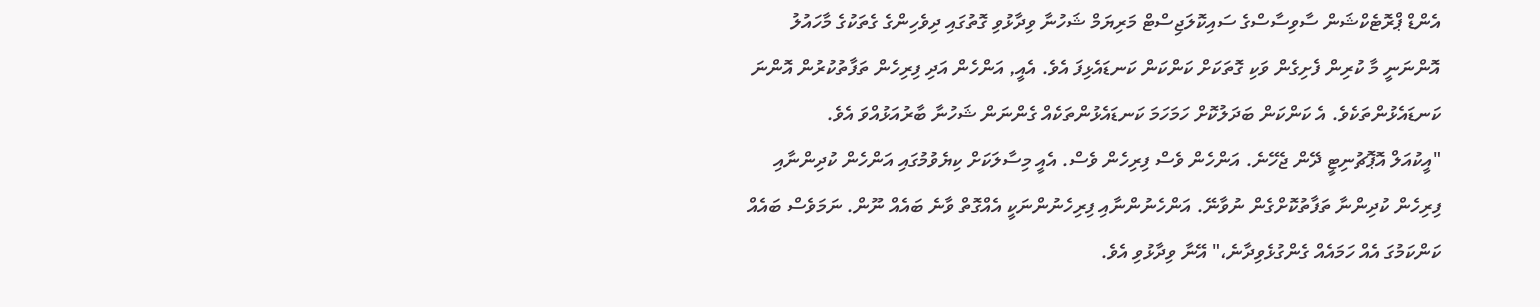އެންޑް ޕްރޮޓެކްޝަން ސާވިސާސްގެ ސައިކޮލަޖިސްޓް މަރިޔަމް ޝަހުނާ ވިދާޅުވި ގޮތުގައި ދިވެހިންގެ ގެތަކުގެ މާހައުލު އޮންނަނީ މާ ކުރިން ފެށިގެން ވަކި ގޮތަކަށް ކަންކަން ކަނޑައެޅިފަ އެވެ. އެއީ, އަންހެން އަދި ފިރިހެން ތަފާތުކުރުން އޮންނަ ކަނޑައެޅުންތަކެވެ. އެ ކަންކަން ބަދަލުކޮށް ހަމަހަމަ ކަނޑައެޅުންތަކެއް ގެންނަން ޝަހުނާ ބާރުއަޅުއްވަ އެވެ.
"އީކުއަލް އޮޕޮޗުނިޓީ ދޭން ޖެހޭނެ. އަންހެން ވެސް ފިރިހެން ވެސް. އެއީ މިސާލަކަށް ކިޔެވުމުގައި އަންހެން ކުދިންނާއި ފިރިހެން ކުދިންނާ ތަފާތުކޮށްގެން ނުވާނޭ. އަންހެނުންނާއި ފިރިހެނުންނަކީ އެއްގޮތް ވާނެ ބައެއް ނޫން. ނަމަވެސް ބައެއް ކަންކަމުގަ އެއް ހަމައެއް ގެންގުޅެވިދާނެ،" އޭނާ ވިދާޅުވި އެވެ.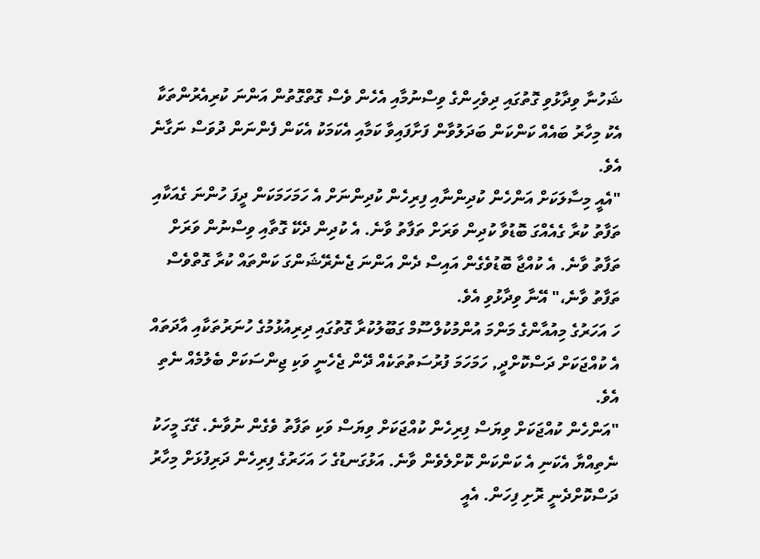ޝަހުނާ ވިދާޅުވި ގޮތުގައި ދިވެހިންގެ ވިސްނުމާއި އެހެން ވެސް ގޮތްގޮތުން އަންނަ ކުރިއެރުންތަކާ އެކު މިހާރު ބައެއް ކަންކަން ބަދަލުވާން ފަށާފައިވާ ކަމާއި އެކަމަކު އެކަން ފެންނަން ދުވަސް ނަގާނެ އެވެ.
"އެއީ މިސާލަކަށް އަންހެން ކުދިންނާއި ފިރިހެން ކުދިންނަށް އެ ހަމަހަމަކަން ދީފަ ހުންނަ ގެއަކާއި ތަފާތު ކުރާ ގެއެއްގަ ބޮޑުވާ ކުދިން ވަރަށް ތަފާތު ވާނެ. އެ ކުދިން ދެކޭ ގޮތާއި ވިސްނުން ވަރަށް ތަފާތު ވާނެ. އެ ކުއްޖާ ބޮޑުވެގެން އައިސް ދެން އަންނަ ޖެނެރޭޝަންގަ ކަންތައް ކުރާ ގޮތްވެސް ތަފާތު ވާނެ،" އޭނާ ވިދާޅުވި އެވެ.
ހަ އަހަރުގެ މިއުއާންގެ މަންމަ އުންމުކުލްސޫމް ގަބޫލުކުރާ ގޮތުގައި ދިރިއުޅުމުގެ ހުނަރުތަކާއި އާދަތައް އެ ކުއްޖަކަށް ދަސްކޮށްދީ, ހަމަހަމަ ފުރުސަތުތަކެއް ދޭން ޖެހެނީ ވަކި ޖިންސަކަށް ބެލުމެއް ނެތި އެވެ.
"އަންހެން ކުއްޖަކަށް ވިޔަސް ފިރިހެން ކުއްޖަކަށް ވިޔަސް ވަކި ތަފާތު ވެގެން ނުވާނެ. ގޭގަ މީހަކު ނެތިއްޔާ އެކަނި އެ ކަންކަން ކޮށްލެވެން ވާނެ. އަޅުގަނޑުގެ ހަ އަހަރުގެ ފިރިހެން ދަރިފުޅަށް މިހާރު ދަސްކޮށްދެނީ ރޮށި ފިހަން. އެއީ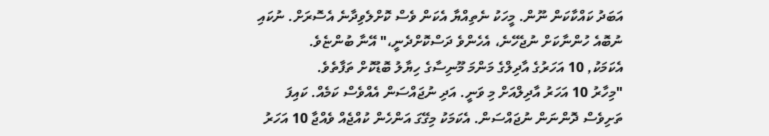އަބަދު ކައްކާކަން ނޫން. މީހަކު ނެތިއްޔާ އެކަން ވެސް ކޮށްލެވިދާނެ އެސޮރަށް. ނުކައި ނުބޮއެ ހުންނާކަށް ނުޖެހޭނެ، އެހެންވެ ދަސްކޮށްދެނީ،" އޭނާ ބުންޏެވެ.
އެކަމަކު, 10 އަހަރުގެ އާދިލްގެ މަންމަ މޫނިސާގެ ހިޔާލު ބޮޑުކޮށް ތަފާތެވެ.
"މިހާރު 10 އަހަރު އާދިލްއަށް މި ވަނީ. އަދި ނުޖައްސަން އެއްވެސް ކަމެއް. ކައިފަ ތަށިވެސް ދޮންނަން ނުޖައްސަން. އެކަމަކު މިގޭގަ އަންހެން ކުއްޖެއް ވެއްޖާ 10 އަހަރު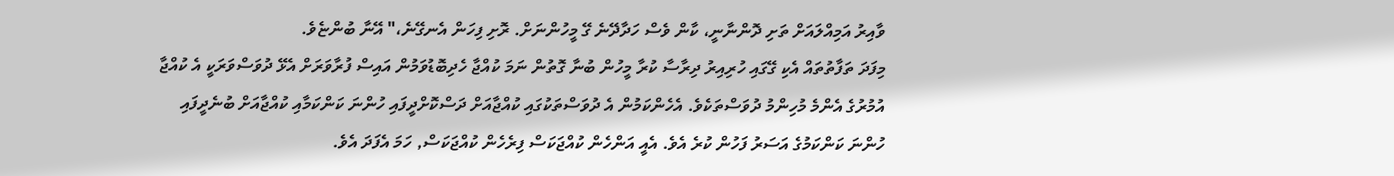ވާއިރު އަމިއްލައަށް ތަށި ދޮންނާނީ، ކާން ވެސް ހަދާދޭނެ ގޭ މީހުންނަށް. ރޮށި ފިހަން އެނގޭނެ،" އޭނާ ބުންޏެވެ.
މިފަދަ ތަފާތުތައް އެކި ގޭގައި ހުރިއިރު ދިރާސާ ކުރާ މީހުން ބުނާ ގޮތުން ނަމަ ކުއްޖާ ހެދިބޮޑުވަމުން އައިސް ފުރާވަރަށް އެޅޭ ދުވަސްވަރަކީ އެ ކުއްޖާ އުމުރުގެ އެންމެ މުހިންމު ދުވަސްތަކެވެ. އެހެންކަމުން އެ ދުވަސްތަކުގައި ކުއްޖާއަށް ދަސްކޮށްދީފައި ހުންނަ ކަންކަމާއި ކުއްޖާއަށް ބުނެދީފައި ހުންނަ ކަންކަމުގެ އަސަރު ފަހުން ކުރެ އެވެ. އެއީ އަންހެން ކުއްޖަކަސް ފިރެހެން ކުއްޖަކަސް, ހަމަ އެފަދަ އެވެ.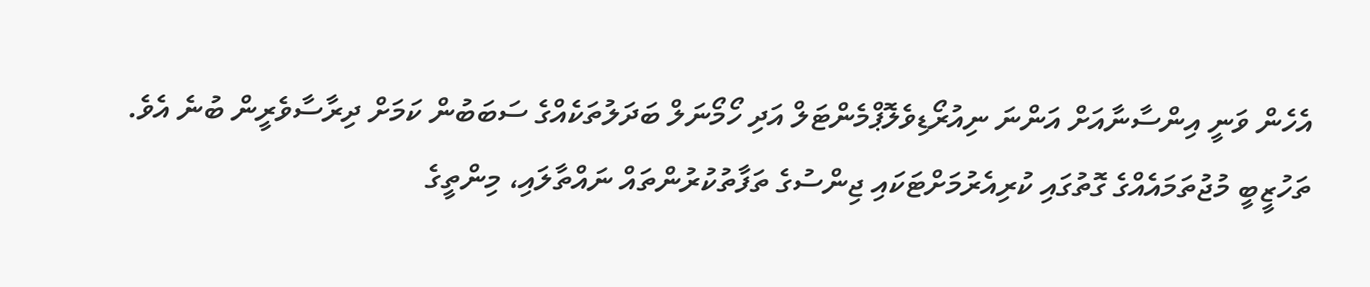އެހެން ވަނީ އިންސާނާއަށް އަންނަ ނިއުރޯޑިވެލޮޕްމެންޓަލް އަދި ހޯމޯނަލް ބަދަލުތަކެއްގެ ސަބަބުން ކަމަށް ދިރާސާވެރީން ބުނެ އެވެ.
ތަހުޒީބީ މުޖުތަމައެއްގެ ގޮތުގައި ކުރިއެރުމަށްޓަކައި ޖިންސުގެ ތަފާތުކުރުންތައް ނައްތާލައި، މިންތީގެ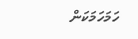ހަމަހަމަކަން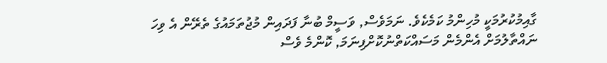ގާއިމުކުރުމަކީ މުހިންމު ކަމެކެވެ. ނަމަވެސް, ވަސީމް ބުނާ ފަދައިން މުޖުތަމައުގެ ތެރޭން އެ ވިހަ ނައްތާލުމަށް އެންމެން މަސައްކަތްނުކޮށްފިނަމަ, ކޮންމެ ވެސް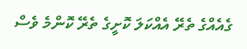ގެއެއްގެ ތެރޭ އެއްކަލަ ކޮށީގެ ތެރޭ ކޮންމެ ވެސް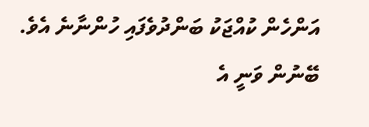އަންހެން ކުއްޖަކު ބަންދުވެފައި ހުންނާނެ އެވެ.
ބޭނުން ވަނީ އެ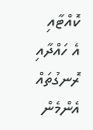ކޮއްޓާއި އެ ހައްދާއި ރޮނގުތައް އެންމެން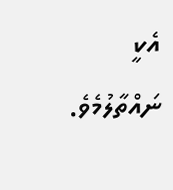އެކީ ނައްތާލުމެވެ.